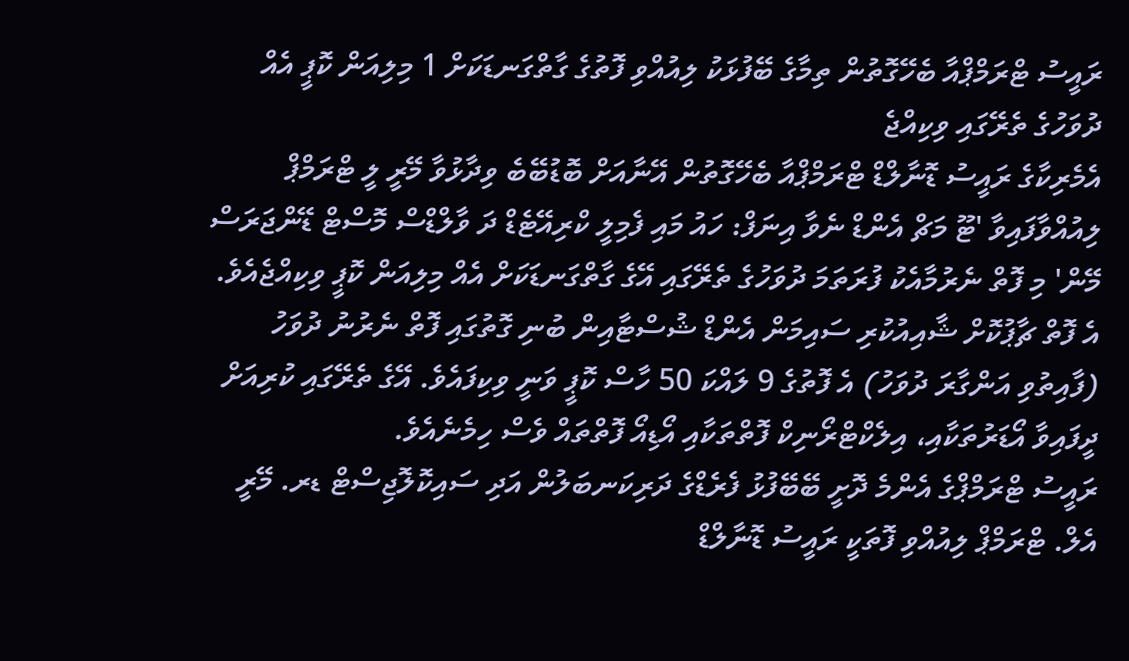ރައީސު ޓްރަމްޕްއާ ބެހޭގޮތުން ތިމާގެ ބޭފުޅަކު ލިއުއްވި ފޮތުގެ ގާތްގަނޑަކަށް 1 މިލިއަން ކޮޕީ އެއް ދުވަހުގެ ތެރޭގައި ވިކިއްޖެ
އެމެރިކާގެ ރައީސު ޑޮނާލްޑް ޓްރަމްޕްއާ ބެހޭގޮތުން އޭނާއަށް ބޮޑުބޭބެ ވިދާޅުވާ މޭރީ ލީ ޓްރަމްޕް ލިއުއްވާފައިވާ 'ޓޫ މަޗް އެންޑް ނެވާ އިނަފް: ހައު މައި ފެމިލީ ކްރިއޭޓެޑް ދަ ވާލްޑްސް މޮސްޓް ޑޭންޖަރަސް މޭން' މި ފޮތް ނެރުމާއެކު ފުރަތަމަ ދުވަހުގެ ތެރޭގައި އޭގެ ގާތްގަނޑަކަށް އެއް މިލިއަން ކޮޕީ ވިކިއްޖެއެވެ.
އެ ފޮތް ޗާޕުކޮށް ޝާއިއުކުރި ސައިމަން އެންޑް ޝުސްޓާއިން ބުނި ގޮތުގައި ފޮތް ނެރުނު ދުވަހު (ފާއިތުވި އަންގާރަ ދުވަހު) އެ ފޮތުގެ 9 ލައްކަ 50 ހާސް ކޮޕީ ވަނީ ވިކިފައެވެ. އޭގެ ތެރޭގައި ކުރިއަށް ދީފައިވާ އޯޑަރުތަކާއި، އިލެކްޓްރޯނިކް ފޮތްތަކާއި އޯޑިއޯ ފޮތްތައް ވެސް ހިމެނެއެވެ.
ރައީސު ޓްރަމްޕްގެ އެންމެ ދޮށީ ބޭބޭފުޅު ފެރެޑްގެ ދަރިކަނބަލުން އަދި ސައިކޮލޮޖިސްޓް ޑރ. މޭރީ އެލް. ޓްރަމްޕް ލިއުއްވި ފޮތަކީ ރައީސު ޑޮނާލްޑް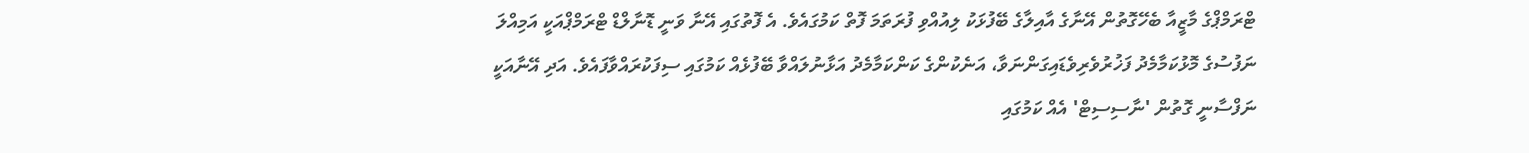ޓްރަމްޕްގެ މާޒީއާ ބެހޭގޮތުން އޭނާގެ އާއިލާގެ ބޭފުޅަކު ލިއުއްވި ފުރަތަމަ ފޮތް ކަމުގައެވެ. އެ ފޮތުގައި އޭނާ ވަނީ ޑޮނާލްޑް ޓްރަމްޕްއަކީ އަމިއްލަ ނަފުސުގެ މޮޅުކަމާމެދު ފަޚުރުވެރިވެޑައިގަންނަވާ، އަނެކުންގެ ކަންކަމާމެދު އަޅާނުލައްވާ ބޭފުޅެއް ކަމުގައި ސިފަކުރައްވާފައެވެ. އަދި އޭނާއަކީ ނަފްސާނީ ގޮތުން 'ނާސިސިޓް' އެއް ކަމުގައި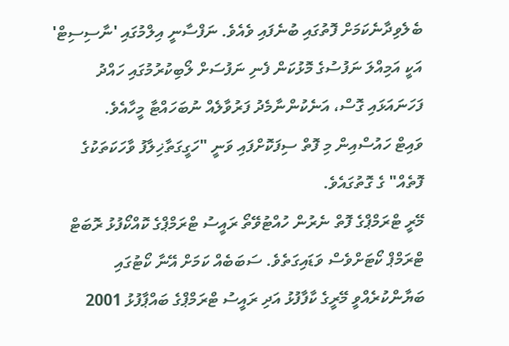ބެލެވިދާނެކަމަށް ފޮތުގައި ބުނެފައި ވެއެވެ. ނަފްސާނީ އިލްމުގައި 'ނާސިސިޓް' އަކީ އަމިއްލަ ނަފުސުގެ މޮޅުކަން ފެނި ނަފުސަށް ލޯބިކުރުމުގައި ހައްދު ފަހަނައަޅައި ގޮސް، އަނެކުންނާމެދު ފަރުވާލެއް ނުބަހައްޓާ މީހާއެވެ.
ވައިޓް ހައުސްއިން މި ފޮތް ސިފަކޮށްފައި ވަނީ "ހަގީގަތާޚިލާފު ވާހަކަތަކުގެ ފޮތެއް" ގެ ގޮތުގައެވެ.
މޭރީ ޓްރަމްޕްގެ ފޮތް ނެރުން ހުއްޓުވޭތޯ ރައީސު ޓްރަމްޕްގެ ކޮއްކޯފުޅު ރޮބަޓް ޓްރަމްޕް ކޯޓަށްވެސް ވަޑައިގަތެވެ. ސަބަބެއް ކަމަށް އޭނާ ކޯޓުގައި ބަޔާންކުރެއްވީ މޭރީގެ ކާފާފުޅު އަދި ރައީސު ޓްރަމްޕްގެ ބައްޕާފުޅު 2001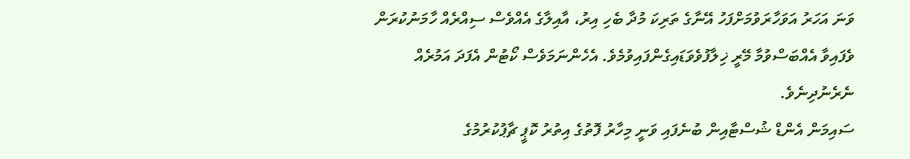ވަނަ އަހަރު އަވަހާރަވުމަށްފަހު އޭނާގެ ތަރިކަ މުދާ ބެހި އިރު، އާއިލާގެ އެއްވެސް ސިއްރެއް ހާމަނުކުރަން ވެފައިވާ އެއްބަސްވުމާ މޭރީ ޚިލާފުވެވަޑައިގެންފައިވުމެވެ. އެހެންނަމަވެސް ކޯޓުން އެފަދަ އަމުރެއް ނެރެނުދިނެވެ.
ސައިމަން އެންޑް ޝުސްޓާއިން ބުނެފައި ވަނީ މިހާރު ފޮތުގެ އިތުރު ކޮޕީ ޗާޕުކުރުމުގެ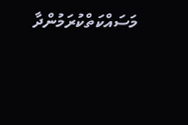މަސައްކަތްކުރަމުންދާ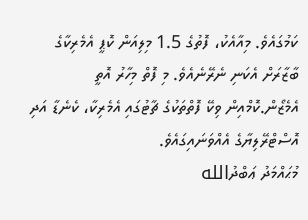ކަމުގައެވެ. މިއާއެކު، ފޮތުގެ 1.5 މިލިއަން ކޮޕީ އެމެރިކާގެ ބާޒާރަށް އެކަނި ނެރޭނެއެވެ. މި ފޮތް މިހާރު އޮތީ އެމެޒޯން.ކޮމްއިން ވިކޭ ފޮތްތަކުގެ ޗާޓުގައި އެމެރިކާ، ކެނެޑާ އަދި އޮސްޓްރޭލިޔާގެ އެއްވަނައިގައެވެ.
މުޙައްމަދު ޢަބްދުالله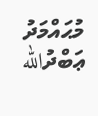މުޙައްމަދު ޢަބްދުالله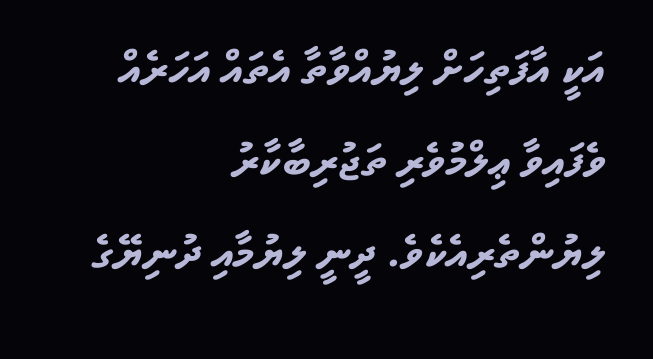އަކީ އާފަތިހަށް ލިޔުއްވާތާ އެތައް އަހަރެއް ވެފައިވާ ޢިލްމުވެރި ތަޖުރިބާކާރު ލިޔުންތެރިއެކެވެ. ދީނީ ލިޔުމާއި ދުނިޔޭގެ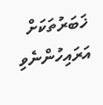ޚަބަރުތަކަށް އަރައިހުންނެވި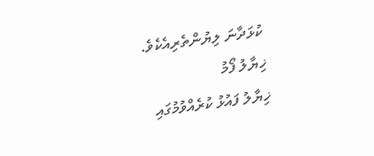ކުޅަދާނަ ލިޔުންތެރިއެކެވެ.
ޚިޔާލު ފޯމު
ޚިޔާލު ފައުޅު ކުރެއްވުމުގައި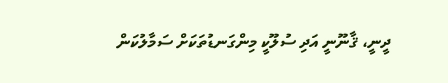ދީނީ، ޤާނޫނީ އަދި ސުލޫކީ މިންގަނޑުތަކަށް ސަމާލުކަން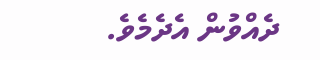ދެއްވުން އެދެމެވެ.